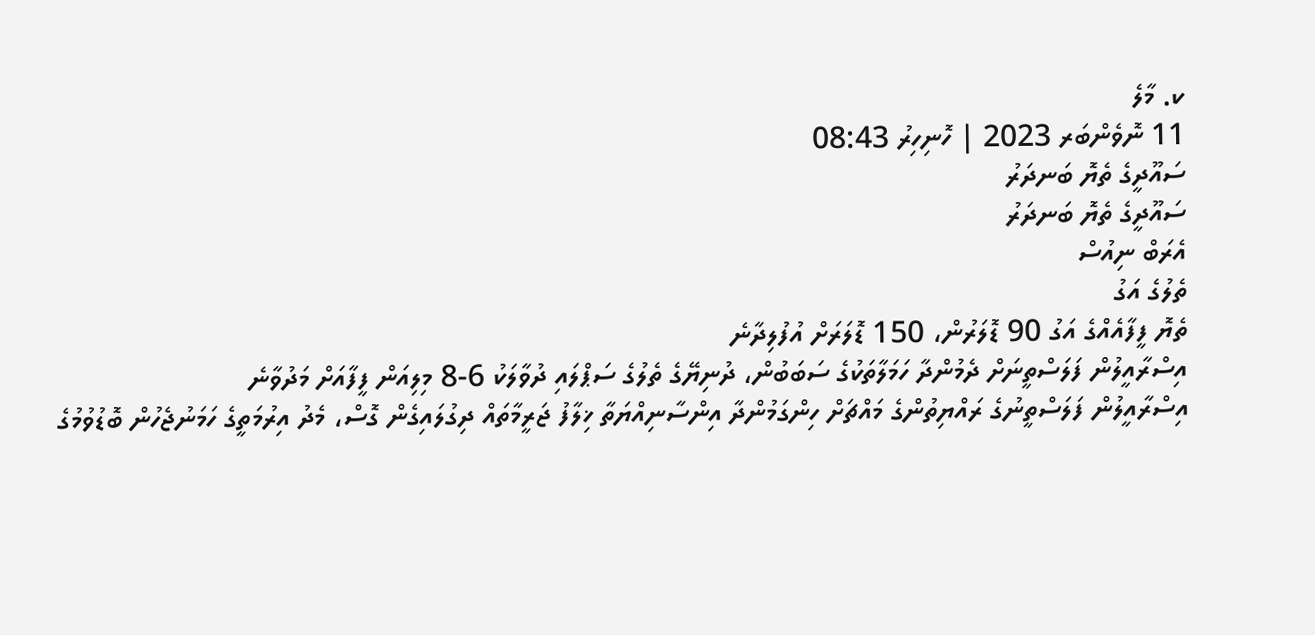ކ. މާލެ
11 ނޮވެންބަރ 2023 | ހޮނިހިރު 08:43
ސައޫދީގެ ތެޔޮ ބަނދަރު
ސައޫދީގެ ތެޔޮ ބަނދަރު
އެރަބް ނިއުސް
ތެލުގެ އަގު
ތެޔޮ ފީފާއެއްގެ އަގު 90 ޑޮލަރުން، 150 ޑޮލަރަށް އުފުލިދާނެ
އިސްރާއީލުން ފަލަސްތީނަށް ދެމުންދާ ހަމަލާތަކުގެ ސަބަބުން، ދުނިޔޭގެ ތެލުގެ ސަޕްލައި ދުވާލަކު 6-8 މިލިއަން ފީފާއަށް މަދުވާނެ
އިސްރާއީލުން ފަލަސްތީނުގެ ރައްޔިތުންގެ މައްޗަށް ހިންގަމުންދާ އިންސާނިއްޔަތާ ޚިލާފު ޖަރީމާތައް ދިގުލައިގެން ގޮސް، މެދު އިރުމަތީގެ ހަމަނުޖެހުން ބޮޑުވުމުގެ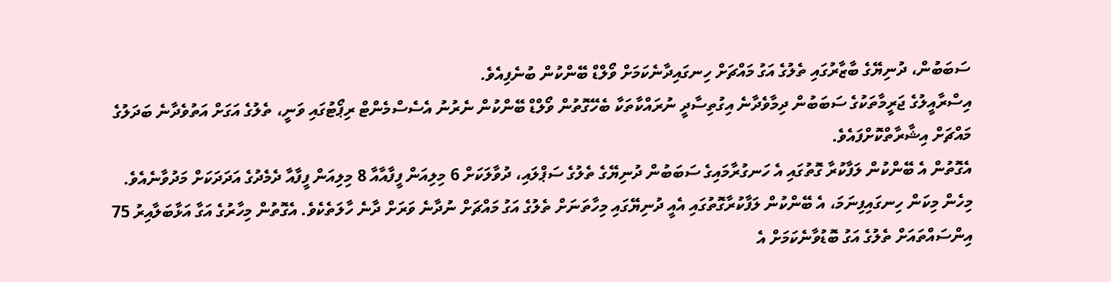ސަބަބުން، ދުނިޔޭގެ ބާޒާރުގައި ތެލުގެ އަގު މައްޗަށް ހިނގައިދާނެކަމަށް ވޯލްޑް ބޭންކުން ބުނެފިއެވެ.
އިސްރާއީލުގެ ޖަރީމާތަކުގެ ސަބަބުން ދިމާވެދާނެ އިގުތިސާދީ ނުރައްކާތަކާ ބެހޭގޮތުން ވޯލްޑް ބޭންކުން ނެރުނު އެސެސްމެންޓް ރިޕޯޓުގައި ވަނީ، ތެލުގެ އަގަށް އަތުވެދާނެ ބަދަލުގެ މައްޗަށް އިޝާރާތްކޮށްފައެވެ.
އެގޮތުން އެ ބޭންކުން ލަފާކުރާ ގޮތުގައި އެ ހަނގުރާމައިގެ ސަބަބުން ދުނިޔޭގެ ތެލުގެ ސަޕްލައި، ދުވާލަކަށް 6 މިލިއަން ފީފާއާއާ 8 މިލިއަން ފީފާއާ ދެމެދުގެ އަދަދަކަށް މަދުވާނެއެވެ.
މިހެން މިކަން ހިނގައިފިނަމަ، އެ ބޭންކުން ލަފާކުރާގޮތުގައި އެއީ ދުނިޔޭގައި މިހާތަނަށް ތެލުގެ އަގު މައްޗަށް ނުދާނެ ވަރަށް ދާނެ ހާލަތެކެވެ. އެގޮތުން މިހާރުގެ އަގާ އަޅާބަލާއިރު 75 އިންސައްތައަށް ތެލުގެ އަގު ބޮޑުވާނެކަމަށް އެ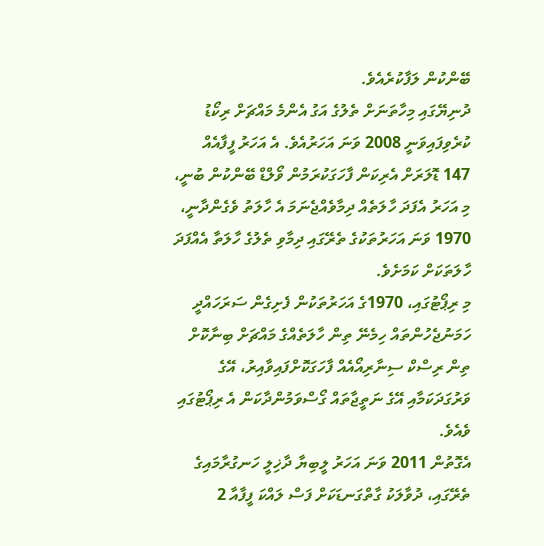ބޭންކުން ލަފާކުރެއެވެ.
ދުނިޔޭގައި މިހާތަނަށް ތެލުގެ އަގު އެންމެ މައްޗަށް ރިކޯޑު ކުރެވިފައިވަނީ 2008 ވަނަ އަހަރުއެވެ. އެ އަހަރު ފީފާއެއް 147 ޑޮލަރަށް އެރިކަން ފާހަގަކުރަމުން ވޯލްޑް ބޭންކުން ބުނީ، މި އަހަރު އެފަދަ ހާލަތެއް ދިމާވެއްޖެނަމަ އެ ހާލަތު ވެގެންދާނީ، 1970 ވަނަ އަހަރުތަކުގެ ތެރޭގައި ދިމާވި ތެލުގެ ހާލަތާ އެއްފަދަ ހާލަތަކަށް ކަމަށެވެ.
މި ރިޕޯޓުގައި، 1970ގެ އަހަރުތަކުން ފެށިގެން ސަރަހައްދީ ހަމަނުޖެހުންތައް ހިމެނޭ ތިން ހާލަތެއްގެ މައްޗަށް ބިނާކޮށް ތިން ރިސްކް ސިނާރިއޯއެއް ފާހަގަކޮށްފައިވާއިރު، އޭގެ ވަރުގަދަކަމާއި އޭގެ ނަތީޖާތައް ގޯސްވަމުންދާކަން އެ ރިޕޯޓުގައި ވެއެވެ.
އެގޮތުން 2011 ވަނަ އަހަރު ލީބިޔާ ދާޚިލީ ހަނގުރާމައިގެ ތެރޭގައި، ދުވާލަކު ގާތްގަނޑަކަށް ފަސް ލައްކަ ފީފާއާ 2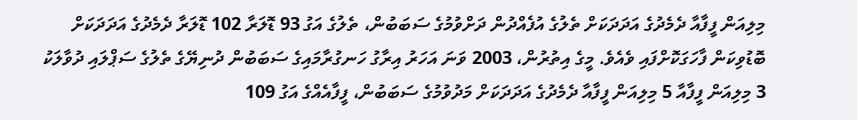މިލިއަން ފީފާއާ ދެމެދުގެ އަދަދަކަށް ތެލުގެ އުފެއްދުން ދަށްވުމުގެ ސަބަބުން، ތެލުގެ އަގު 93 ޑޮލަރާ 102 ޑޮލަރާ ދެމެދުގެ އަދަދަކަށް ބޮޑުވިކަން ފާހަގަކޮށްފައި ވެއެވެ. މީގެ އިތުރުން، 2003 ވަނަ އަހަރު އިރާގު ހަނގުރާމައިގެ ސަބަބުން ދުނިޔޭގެ ތެލުގެ ސަޕްލައި ދުވާލަކު 3 މިލިއަން ފީފާއާ 5 މިލިއަން ފީފާއާ ދެމެދުގެ އަދަދަކަށް މަދުވުމުގެ ސަބަބުން، ފީފާއެއްގެ އަގު 109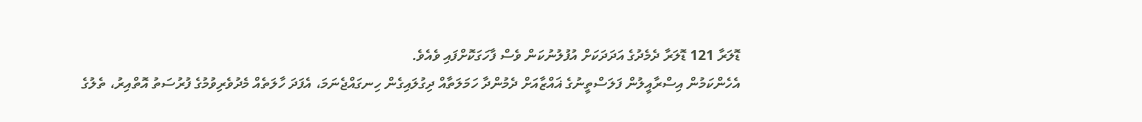ޑޮލަރާ 121 ޑޮލަރާ ދެމެދުގެ އަދަދަކަށް އުފުލުނުކަން ވެސް ފާހަގަކޮށްފައި ވެއެވެ.
އެހެންކަމުން އިސްރާއީލުން ފަލަސްތީނުގެ ޣައްޒާއަށް ދެމުންދާ ހަމަލަތާއް ދިގުލައިގެން ހިނގައްޖެނަމަ، އެފަދަ ހާލަތެއް މެދުވެރިވުމުގެ ފުރުސަތު އޮތްއިރު، ތެލުގެ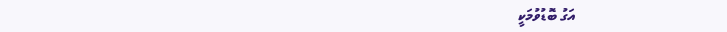އަގު ބޮޑުވުމަކީ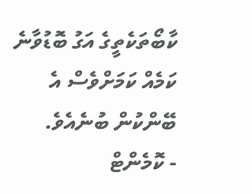ކާބޯތަކެތީގެ އަގު ބޮޑުވާނެ ކަމެއް ކަމަށްވެސް އެ ބޭންކުން ބުނެއެވެ.
- ކޮމެންޓް